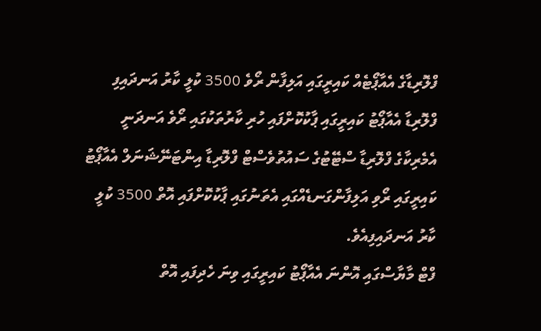ފްލޮރިޑާގެ އެއާޕޯޓެއް ކައިރީގައި އަލިފާން ރޯވެ 3500 ކުލީ ކާރު އަނދައިފި
ފްލޮރިޑާ އެއާޕޯޓު ކައިރީގައި ޕާކުކޮށްފައި ހުރި ކާރުތަކުގައި ރޯވެ އަނދަނީ
އެމެރިކާގެ ފްލޮރިޑާ ސްޓޭޓުގެ ސައުތުވެސްޓް ފްލޮރިޑާ އިންޓަނޭޝަނަލް އެއާޕޯޓު ކައިރީގައި ރޯވި އަލިފާންގަނޑެއްގައި އެތަނުގައި ޕާކުކޮށްފައި އޮތް 3500 ކުލީ ކާރު އަނދައިފިއެވެ.
ފްޓް މާޔާސްގައި އޮންނަ އެއާޕޯޓު ކައިރީގައި ވިނަ ހެދިފައި އޮތް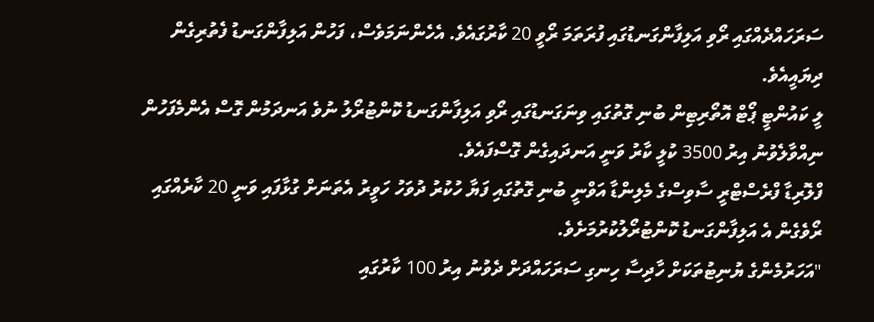ސަރަހައްދެއްގައި ރޯވި އަލިފާންގަނޑުގައި ފުރަތަމަ ރޯވީ 20 ކާރުގައެވެ. އެހެންނަމަވެސް، ފަހުން އަލިފާންގަނޑު ފެތުރިގެން ދިޔައީއެވެ.
ލީ ކައުންޓީ ޕޯޓް އޮތޯރިޓިން ބުނި ގޮތުގައި ވިނަގަނޑުގައި ރޯވި އަލިފާންގަނޑު ކޮންޓުރޯލު ނުވެ އަނދަމުން ގޮސް އެންމެފަހުން ނިއްވާލެވުނު އިރު 3500 ކުލީ ކާރު ވަނީ އަނދައިގެން ގޮސްފައެވެ.
ފްލޮރިޑާ ފްރެސްޓްރީ ސާވިސްގެ މެލިންޑާ އަވްނީ ބުނި ގޮތުގައި ފަޔާ ހުކުރު ދުވަހު ހަވީރު އެތަނަށް ގުޅާފައި ވަނީ 20 ކާރެއްގައި ރޯވެގެން އެ އަލިފާންގަނޑު ކޮންޓުރޯލުކުރުމަށެވެ.
"އަހަރުމެންގެ ޔުނިޓުތަކަށް ހާދިސާ ހިނގި ސަރަހައްދަށް ދެވުނު އިރު 100 ކާރުގައި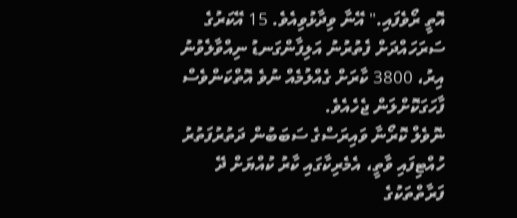އޮތީ ރޯވެފައި." އޭނާ ވިދާޅުވިއެވެ. 15 އޭކަރުގެ ސަރަހައްދަށް ފެތުރުނު އަލިފާންގަނޑު ނިއްވާލެވުނު އިރު، 3800 ކާރަށް ގެއްލުމެއް ނުވެ އޮތްކަންވެސް ފާހަގަކޮށްލަން ޖެހެއެވެ.
ނޮވެލް ކޮރޯނާ ވައިރަސްގެ ސަބަބުން ދަތުރުފަތުރު ހުއްޓިފައި ވާތީ، އެމެރިކާގައި ކާރު ކުއްޔަށް ދޭ ފަރާތްތަކުގެ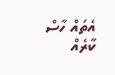އެތައް ހާސް ކާރެއް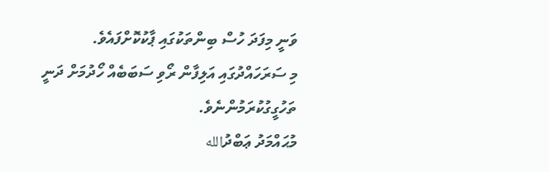ވަނީ މިފަދަ ހުސް ބިންތަކުގައި ޕާކުކޮށްފައެވެ.
މި ސަރަހައްދުގައި އަލިފާން ރޯވި ސަބަބެއް ހޯދުމަށް ދަނީ ތަހުގީގުކުރަމުންނެވެ.
މުޙައްމަދު ޢަބްދުالله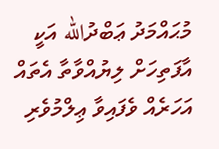މުޙައްމަދު ޢަބްދުالله އަކީ އާފަތިހަށް ލިޔުއްވާތާ އެތައް އަހަރެއް ވެފައިވާ ޢިލްމުވެރި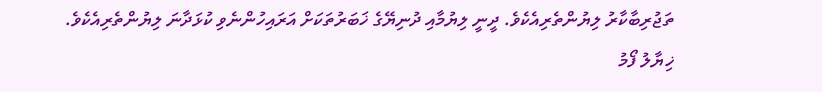ތަޖުރިބާކާރު ލިޔުންތެރިއެކެވެ. ދީނީ ލިޔުމާއި ދުނިޔޭގެ ޚަބަރުތަކަށް އަރައިހުންނެވި ކުޅަދާނަ ލިޔުންތެރިއެކެވެ.
ޚިޔާލު ފޯމު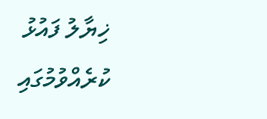ޚިޔާލު ފައުޅު ކުރެއްވުމުގައި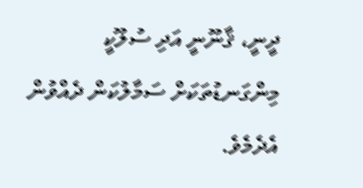ދީނީ، ޤާނޫނީ އަދި ސުލޫކީ މިންގަނޑުތަކަށް ސަމާލުކަން ދެއްވުން އެދެމެވެ.